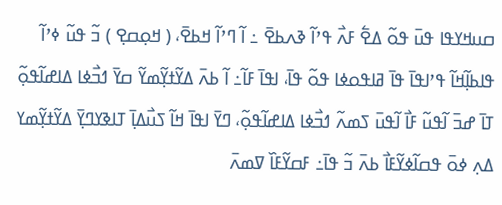ߛߎߞߌߟߊ ߟߎ߫ ߟߋ߬ ߡߐ߱ ߓߍ߯ ߟߴߊ߬ ߢߍߕߐ߫ ߸ ߊ߬ ߣߴߊ߬ ߞߕߐ߫، ( ߞߋ߲ߛߐ߲ ) ߏ߬ ߟߎ߬ ߦߴߊ߬ ߟߊߕߊ߲߬ߞߊ߬ ߟߴߊߟߊ߫ ߟߊ߫ ߥߊߟߋߦߊ ߟߋ߬ ߟߊ߫، ߊߟߊ߫ ߓߊ߬߸ ߊ߬ ߕߍ߫ ߡߌ߬ߙߌ߲߬ߘߌ߬ ߛߌ߫ ߗߏ߯ߦߊ ߡߊߝߊ߬ߟߋ߲߬ ߠߊ߫ ߝߏ߫ ߊ߬ߟߎ߬ ߓߊ߯ ߊ߬ߟߎ߫ ߖߘߍ߬ ߗߏ߯ߦߊ ߡߊߝߊ߬ߟߋ߲߬، ߣߌ߫ ߊߟߊ߫ ߞߊ߬ ߖߎ߯ߡߊ߲߫ ߠߊߢߌߣߌ߲߫ ߡߌ߬ߙߌ߲߬ߘߌ ߡߍ߲ ߦߋ߫ ߟߛߊ߬ߦߌ߬ߓߊ߯ ߕߍ߫ ߏ߬ ߟߊ߫߸ ߓߛߌ߬ߓߊ߰ ߜߘߍ߫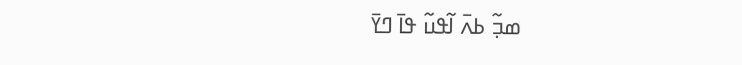ߘߏ߲߬ ߕߍ߫ ߊ߬ߟߎ߬ ߟߊ߫ ߣߌ߫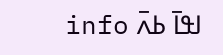ߊߟߊ߫ ߕߍ߫ info